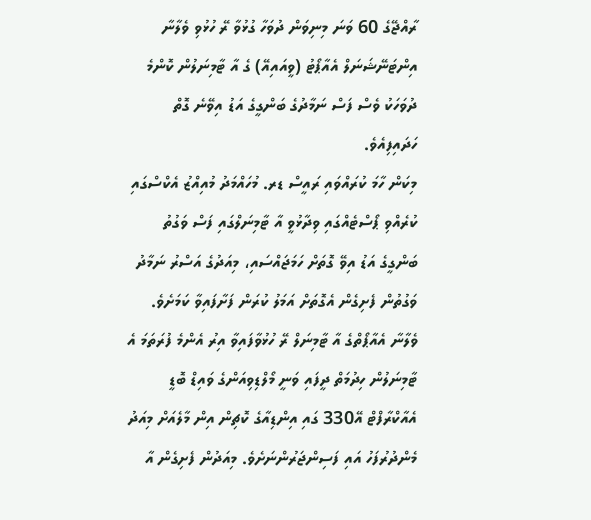ރާއްޖޭގެ 60 ވަނަ މިނިވަން ދުވަހާ ގުޅުވާ ރޭ ހުޅުވި ވެލާނާ އިންޓަނޭޝަނަލް އެއާޕޯޓު (ވީއައިއޭ) ގެ އާ ޓާމިނަލުން ކޮންމެ ދުވަހަކު ވެސް ފަސް ނަމާދުގެ ބަންގީގެ އަޑު އިވޭނެ ގޮތް ހަދައިފިއެވެ.
މިކަން ހާމަ ކުރައްވައި ރައީސް ޑރ. މުހައްމަދު މުއިއްޒު އެކްސްގައި ކުރެއްވި ޕޯސްޓެއްގައި ވިދާޅުވީ އާ ޓާމިނަލްގައި ފަސް ވަގުތު ބަންގީގެ އަޑު އިވޭ ގޮތަށް ހަމަޖައްސައި، މިއަދުގެ އަސްރު ނަމާދު ވަގުތުން ފެށިގެން އެގޮތަށް އަމަލު ކުރަން ފަށާފައިވާ ކަމަށެވެ.
ވެލާނާ އެއާޕޯތްގެ އާ ޓާމިނަލް ރޭ ހުޅުވާފައިވާ އިރު އެންމެ ފުރަތަމަ އެ ޓާމިނަލުން ހިދުމަތް ދީފައި ވަނީ މޯލްޑިވިއަންގެ ވައިޑް ބޮޑީ އެއާކްރާފްޓް އޭ330 ގައި އިންޑިއާގެ ކޮޗިން އިން މާލެއަށް މިއަދު މެންދުރުފަހު އައި ފަސިންޖަރުންނަށެވެ. މިއަދުން ފެށިގެން އާ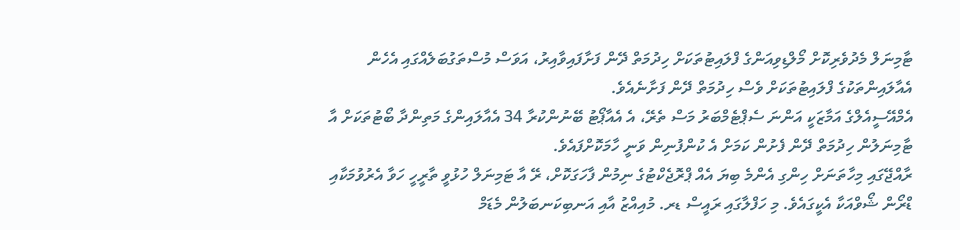ޓާމިނަލް މެދުވެރިކޮށް މޯލްޑިވިއަންގެ ފްލައިޓުތަކަށް ހިދުމަތް ދޭން ފަށާފައިވާއިރު، އަވަސް މުސްތަގުބަލެއްގައި އެހެން އެއާލައިންތަކުގެ ފްލައިޓުތަކަށް ވެސް ހިދުމަތް ދޭން ފަށާނެއެވެ.
އެމްއޭސީއެލްގެ އަމާޒަކީ އަންނަ ސެޕްޓެމްބަރު މަސް ތެރޭ، އެ އެއާޕޯޓު ބޭނުންކުރާ 34 އެއާލައިންގެ މަތިންދާ ބޯޓުތަކަށް އާ ޓާމިނަލުން ހިދުމަތް ދޭން ފެށުން ކަމަށް އެ ކުންފުނިން ވަނީ ހާމަކޮށްފައެވެ.
ރާއްޖޭގައި މިހާތަނަށް ހިންގި އެންމެ ބިޔަ އެއް ޕްރޮޖެކްޓުގެ ނިމުން ފާހަގަކޮށް، ރޭ އާ ޓަމިނަލް ހުޅުވީ ތާރީހީ ހަވާ އެރުވުމަކާއި ޑްރޯން ޝޯވްއަކާ އެކީގައެވެ. މި ހަފްލާގައި ރައީސް ޑރ. މުއިއްޒު އާއި އަނބިކަނބަލުން މެޑަމް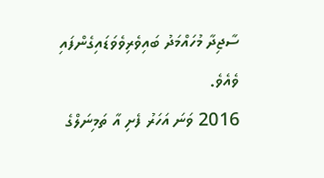ސާޖިދާ މުހައްމަދު ބައިވެރިވެވަޑައިގެންފައި ވެއެވެ.
2016 ވަނަ އަހަރު ފެށި އާ ތަމިނަލްގެ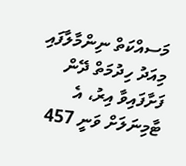މަސއްކަތް ނިންމާލާފައި މިއަދު ހިދުމަތް ދޭން ފަށާފައިވާ އިރު، އެ ޓާމިނަލަށް ވަނީ 457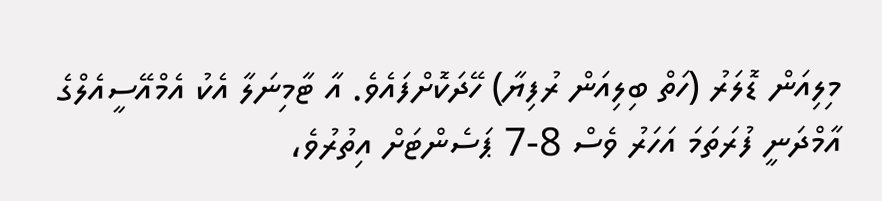މިލިއަން ޑޮލަރު (ހަތް ބިލިއަން ރުފިޔާ) ހޭދަކޮށްފައެވެ. އާ ޓާމިނަލާ އެކު އެމްއޭސީއެލްގެ އާމްދަނީ ފުރަތަމަ އަހަރު ވެސް 8-7 ޕަސެންޓަށް އިތުރުވެ،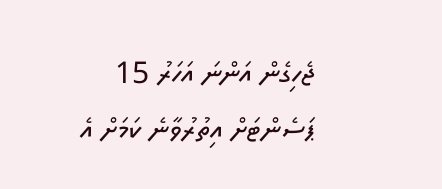ޖެހިގެން އަންނަ އަހަރު 15 ޕަސެންޓަށް އިތުރުވާނެ ކަމަށް އެ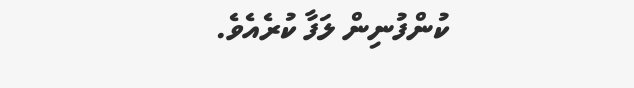ކުންފުނިން ލަފާ ކުރެއެވެ.